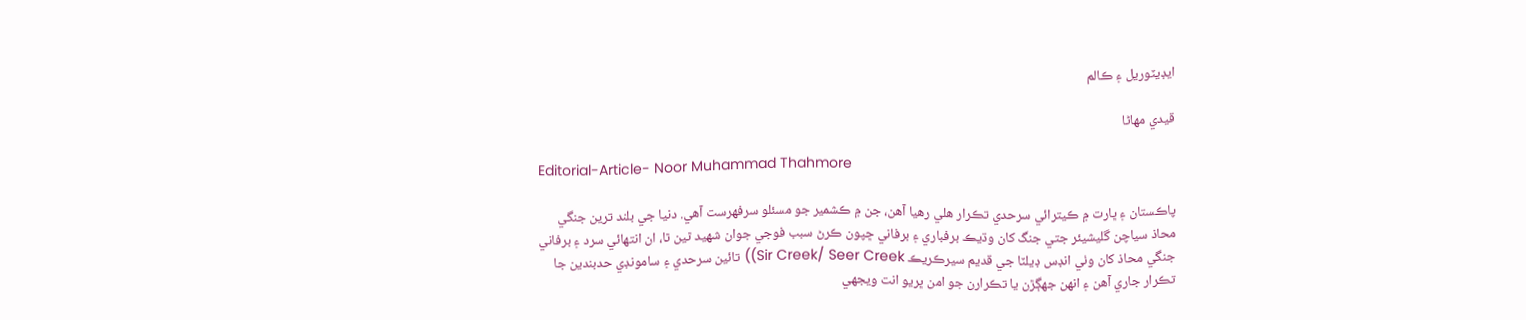ايڊيٽوريل ۽ ڪالم

قيدي مهاڻا

Editorial-Article- Noor Muhammad Thahmore

پاڪستان ۽ ڀارت ۾ ڪيترائي سرحدي تڪرار هلي رهيا آهن، جن ۾ ڪشمير جو مسئلو سرفهرست آهي. دنيا جي بلند ترين جنگي محاذ سياچن گليشيئر جتي جنگ کان وڌيڪ برفباري ۽ برفاني ڇپون ڪرڻ سبب فوجي جوان شهيد ٿين ٿا، ان انتهائي سرد ۽ برفاني جنگي محاذ کان وٺي انڊس ڊيلٽا جي قديم سيرڪريڪ Sir Creek/ Seer Creek)) تائين سرحدي ۽ سامونڊي حدبندين جا تڪرار جاري آهن ۽ انهن جھڳڙن يا تڪرارن جو امن ڀريو انت ويجهي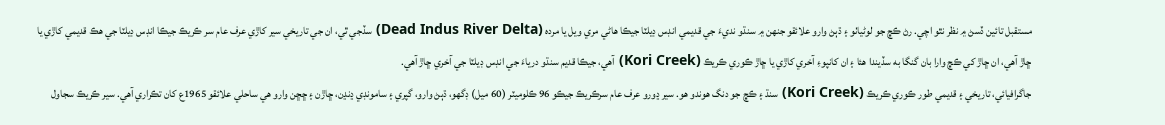مستقبل تائين ڏسڻ ۾ نظر نٿو اچي. رڻ ڪڇ جو لوڻياٺو ۽ ڌٻڻ وارو علائقو جنهن ۾ سنڌو نديءَ جي قديمي انڊس ڊيلٽا جيڪا هاڻي مري ويل يا مرده (Dead Indus River Delta) سڏجي ٿي، ان جي تاريخي سير کاڙي عرف عام سر ڪريڪ جيڪا انڊس ڊيلٽا جي هڪ قديمي کاڙي يا ڇاڙ آهي، ان ڇاڙ کي ڪڇ وارا بان گنگا به سڏيندا هئا ۽ ان کانپوءِ آخري کاڙي يا ڇاڙ ڪوري ڪريڪ (Kori Creek) آهي، جيڪا قديم سنڌو درياءَ جي انڊس ڊيلٽا جي آخري ڇاڙ آهي.
جاگرافيائي، تاريخي ۽ قديمي طور ڪوري ڪريڪ (Kori Creek) سنڌ ۽ ڪڇ جو دنگ هوندو هو. سير ڍورو عرف عام سرڪريڪ جيڪو 96 ڪلوميٽر (60 ميل) ڊگھو، ڌٻڻ وارو، گپري ۽ سامونڊي ڍنڍن، ڇاڙن ۽ ڇڇن وارو هي ساحلي علائقو 1965ع کان تڪراري آهي. سير ڪريڪ سجاول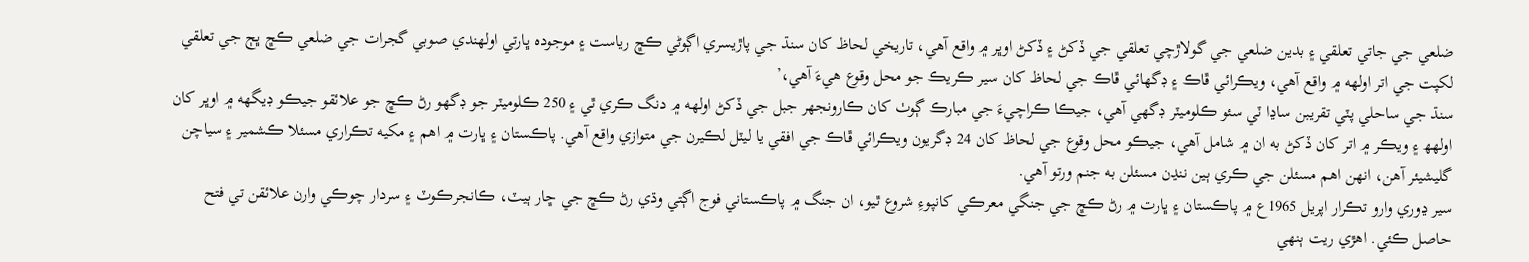ضلعي جي جاتي تعلقي ۽ بدين ضلعي جي گولاڙچي تعلقي جي ڏکڻ ۽ ڏکڻ اوڀر ۾ واقع آهي، تاريخي لحاظ کان سنڌ جي پاڙيسري اڳوڻي ڪڇ رياست ۽ موجوده ڀارتي اولهندي صوبي گجرات جي ضلعي ڪڇ ڀڄ جي تعلقي لکپت جي اتر اولھه ۾ واقع آهي، ويڪرائي ڦاڪ ۽ ڊگھائي ڦاڪ جي لحاظ کان سير ڪريڪ جو محل وقوع هيءَ آهي،’
سنڌ جي ساحلي پٽي تقريبن ساڍا ٽي سئو ڪلوميٽر ڊگھي آهي، جيڪا ڪراچيءَ جي مبارڪ ڳوٺ کان ڪارونجهر جبل جي ڏکڻ اولھه ۾ دنگ ڪري ٿي ۽ 250 ڪلوميٽر جو ڊگھو رڻ ڪڇ جو علائقو جيڪو ڊيگھه ۾ اوڀر کان اولهھ ۽ ويڪر ۾ اتر کان ڏکڻ به ان ۾ شامل آهي، جيڪو محل وقوع جي لحاظ کان 24 ڊگريون ويڪرائي ڦاڪ جي افقي يا ليٽل لڪيرن جي متوازي واقع آهي. پاڪستان ۽ ڀارت ۾ اهم ۽ مکيه تڪراري مسئلا ڪشمير ۽ سياچن گليشيئر آهن، انهن اهم مسئلن جي ڪري ٻين ننڍن مسئلن به جنم ورتو آهي.
سير ڍوري وارو تڪرار اپريل 1965ع ۾ پاڪستان ۽ ڀارت ۾ رڻ ڪڇ جي جنگي معرڪي کانپوءِ شروع ٿيو، ان جنگ ۾ پاڪستاني فوج اڳتي وڌي رڻ ڪڇ جي ڇار ٻيٽ، ڪانجرڪوٽ ۽ سردار چوڪي وارن علائقن تي فتح حاصل ڪئي. اهڙي ريت ٻنهي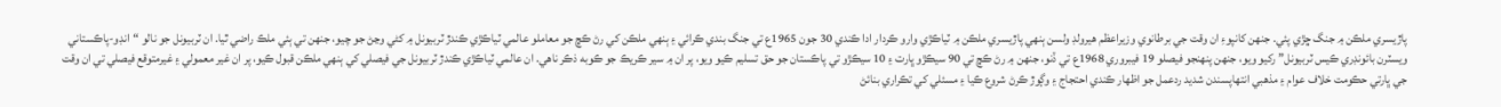پاڙيسري ملڪن ۾ جنگ ڇڙي پئي. جنهن کانپوءِ ان وقت جي برطانوي وزيراعظم هيرولڊ ولسن ٻنهي پاڙيسري ملڪن ۾ ٽياڪڙي وارو ڪردار ادا ڪندي 30 جون 1965ع تي جنگ بندي ڪرائي ۽ ٻنهي ملڪن کي رڻ ڪڇ جو معاملو عالمي ٽياڪڙي ڪندڙ ٽربيونل ۾ کڻي وڃڻ جو چيو، جنهن تي ٻئي ملڪ راضي ٿيا. ان ٽربيونل جو نالو “انڊو-پاڪستاني ويسٽرن بائونڊري ڪيس ٽربيونل” رکيو ويو، جنهن پنهنجو فيصلو 19 فيبروري 1968ع تي ڏنو، جنهن ۾ رڻ ڪڇ تي 90 سيڪڙو ڀارت ۽ 10 سيڪڙو تي پاڪستان جو حق تسليم ڪيو ويو، پر ان ۾ سير ڪريڪ جو ڪوبه ذڪر ناهي. ان عالمي ٽياڪڙي ڪندڙ ٽربيونل جي فيصلي کي ٻنهي ملڪن قبول ڪيو، پر ان غير معمولي ۽ غيرمتوقع فيصلي تي ان وقت جي ڀارتي حڪومت خلاف عوام ۽ مذهبي انتهاپسندن شديد ردعمل جو اظھار ڪندي احتجاج ۽ وڳوڙ ڪرڻ شروع ڪيا ۽ مسئلي کي تڪراري بنائڻ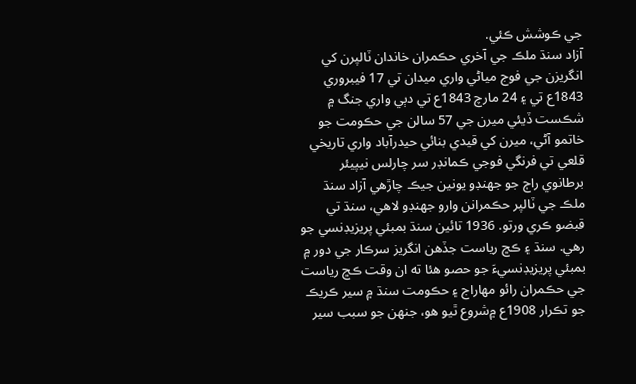جي ڪوشش ڪئي.
آزاد سنڌ ملڪ جي آخري حڪمران خاندان ٽالپرن کي انگريزن جي فوج مياڻي واري ميدان تي 17 فيبروري 1843ع تي ۽ 24 مارچ 1843ع تي دٻي واري جنگ ۾ شڪست ڏيئي ميرن جي 57 سالن جي حڪومت جو خاتمو آڻي، ميرن کي قيدي بنائي حيدرآباد واري تاريخي قلعي تي فرنگي فوجي ڪمانڊر سر چارلس نيپيئر برطانوي راڄ جو جھنڊو يونين جيڪ چاڙهي آزاد سنڌ ملڪ جي ٽالپر حڪمرانن وارو جھنڊو لاهي، سنڌ تي قبضو ڪري ورتو. 1936 تائين سنڌ بمبئي پريزيڊنسي جو رهي. سنڌ ۽ ڪڇ رياست جڏهن انگريز سرڪار جي دور ۾ بمبئي پريزيڊنسيءَ جو حصو هئا ته ان وقت ڪڇ رياست جي حڪمران رائو مهاراج ۽ حڪومت سنڌ ۾ سير ڪريڪ جو تڪرار 1908ع ۾شروع ٿيو هو، جنهن جو سبب سير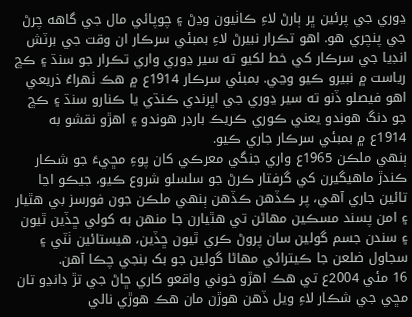ڍوري جي پرئين ڀر ٻارڻ لاءِ ڪاٺيون وڍڻ ۽ چوپائي مال جي گاهه چرڻ جي پنچري هو. اهو تڪرار نبيرڻ لاءِ بمبئي سرڪار ان وقت جي برٽش انڊيا جي سرڪار کي خط لکيو ته سير ڍوري واري تڪرار جو سنڌ ۽ ڪڇ رياست ۾ نبيرو ڪيو وڃي. بمبئي سرڪار 1914ع ۾ هڪ ٺهراءُ ذريعي اهو فيصلو ڏنو ته سير ڍوري جي اڀرندي ڪنڌي يا ڪنارو سنڌ ۽ ڪڇ جو دنگ هوندو يعني ڪوري ڪريڪ بارڊر هوندو ۽ اهڙو نقشو به 1914ع ۾ بمبئي سرڪار جاري ڪيو.
ٻنهي ملڪن 1965ع واري جنگي معرڪي کان پوءِ مڇيءَ جو شڪار ڪندڙ ماهيگيرن کي گرفتار ڪرڻ جو سلسلو شروع ڪيو، جيڪو اڃا تائين جاري آهي، پر ڪڏهن ڪڏهن ٻنهي ملڪن جون فورسز بي هٿيار ۽ امن پسند مسڪين مهاڻن تي هٿيارن جا منهن به کولي ڇڏين ٿيون ۽ سندن جسم گولين سان پروڻ ڪري ٿيون ڇڏين، ھيستائين ٺٽي ۽ سجاول ضلعن جا ڪيترائي مهاڻا گولين جو بک بنجي چڪا آهن.
16 مئي 2004ع تي هڪ اهڙو خوني واقعو کاري ڇاڻ جي تڙ ڊانڍو تان مڇي جي شڪار لاءِ ويل ڏهن هوڙن مان هڪ ھوڙي نالي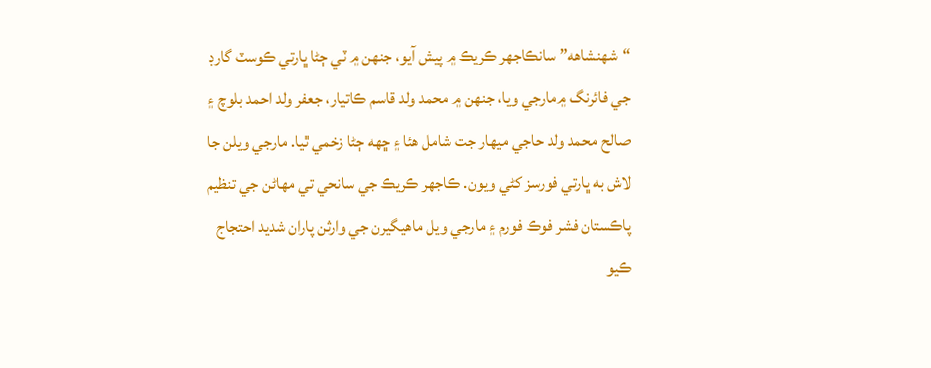“شهنشاهه” سانڪاجھر ڪريڪ ۾ پيش آيو، جنهن ۾ ٽي ڄڻا ڀارتي ڪوسٽ گارڊ جي فائرنگ ۾مارجي ويا، جنهن ۾ محمد ولد قاسم ڪاتيار، جعفر ولد احمد بلوچ ۽ صالح محمد ولد حاجي ميھار جت شامل هئا ۽ ڇھه ڄڻا زخمي ٿيا. مارجي ويلن جا لاش به ڀارتي فورسز کڻي ويون. ڪاجھر ڪريڪ جي سانحي تي مھاڻن جي تنظيم پاڪستان فشر فوڪ فورم ۽ مارجي ويل ماهيگيرن جي وارثن پاران شديد احتجاج ڪيو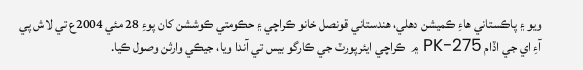ويو ۽ پاڪستاني هاءِ ڪميشن دهلي، هندستاني قونصل خانو ڪراچي ۽ حڪومتي ڪوششن کان پوءِ 28 مئي 2004ع تي لاش پي آءِ اي جي اڏام PK-275 ۾ ڪراچي ايئرپورٽ جي ڪارگو بيس تي آندا ويا، جيڪي وارثن وصول ڪيا.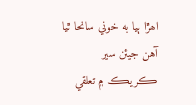اھڙا ٻيا به خوني سانحا ٿيا آهن جيئن سير ڪريڪ ۾ تعلقي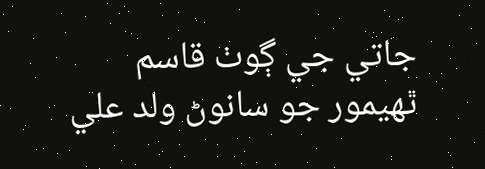جاتي جي ڳوٺ قاسم ٿهيمور جو سانوڻ ولد علي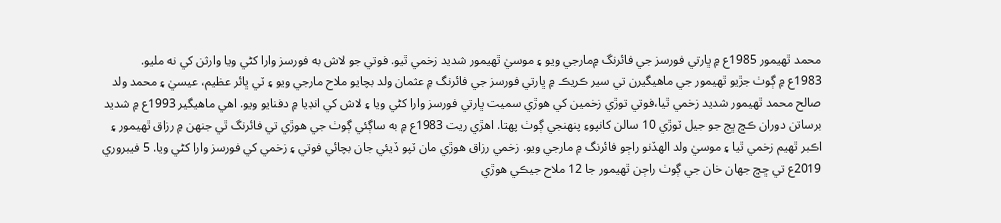محمد ٿهيمور 1985ع ۾ ڀارتي فورسز جي فائرنگ ۾مارجي ويو ۽ موسيٰ ٿهيمور شديد زخمي ٿيو. فوتي جو لاش به فورسز وارا کڻي ويا وارثن کي نه مليو.
1983ع ۾ ڳوٺ جڙيو ٿهيمور جي ماهيگيرن تي سير ڪريڪ ۾ ڀارتي فورسز جي فائرنگ ۾ عثمان ولد بچايو ملاح مارجي ويو ۽ ٽي ڀائر عظيم، عيسيٰ ۽ محمد ولد صالح محمد ٿهيمور شديد زخمي ٿيا،فوتي توڙي زخمين کي هوڙي سميت ڀارتي فورسز وارا کڻي ويا ۽ لاش کي انڊيا ۾ دفنايو ويو. اهي ماهيگير 1993ع ۾ شديد برساتن دوران ڪڇ ڀڄ جو جيل ٽوڙي 10 سالن کانپوءِ پنهنجي ڳوٺ پهتا. اهڙي ريت 1983ع ۾ به ساڳئي ڳوٺ جي هوڙي تي فائرنگ ٿي جنهن ۾ رزاق ٿهيمور ۽ اڪبر ٿهيم زخمي ٿيا ۽ موسيٰ ولد الهڏنو راڄو فائرنگ ۾ مارجي ويو. زخمي رزاق هوڙي مان ٽپو ڏيئي جان بچائي فوتي ۽ زخمي کي فورسز وارا کڻي ويا. 5 فيبروري 2019ع تي ڇڇ جهان خان جي ڳوٺ راڄن ٿهيمور جا 12 ملاح جيڪي هوڙي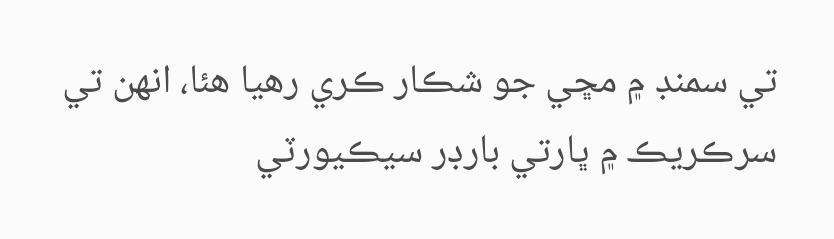تي سمنڊ ۾ مڇي جو شڪار ڪري رهيا هئا، انهن تي سرڪريڪ ۾ ڀارتي بارڊر سيڪيورٽي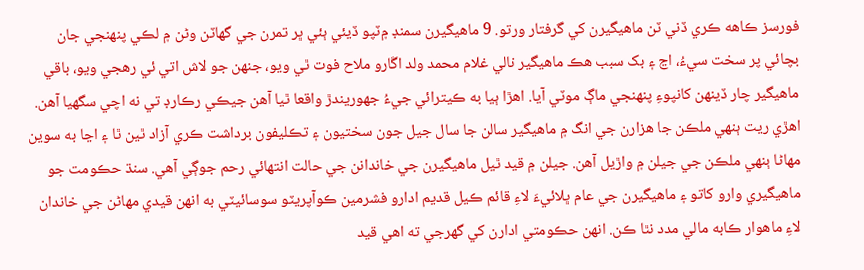فورسز ڪاهه ڪري ڏني ٽن ماهيگيرن کي گرفتار ورتو. 9 ماهيگيرن سمنڊ ۾ٽپو ڏيئي ٻئي ڀر تمرن جي گھاٽن وڻن ۾ لڪي پنهنجي جان بچائي پر سخت سيءُ، اڃ ۽ بک سبب هڪ ماهيگير نالي غلام محمد ولد اڱارو ملاح فوت ٿي ويو، جنهن جو لاش اتي ئي رهجي ويو، باقي ماهيگير چار ڏينهن کانپوءِ پنهنجي ماڳ موٽي آيا. اهڙا ٻيا به ڪيترائي جيءُ جھوريندڙ واقعا ٿيا آهن جيڪي رڪارڊ تي نه اچي سگھيا آهن.
اهڙي ريت ٻنهي ملڪن جا هزارن جي انگ ۾ ماهيگير سالن جا سال جيل جون سختيون ۽ تڪليفون برداشت ڪري آزاد ٿين ٿا ۽ اڃا به سوين مهاڻا ٻنهي ملڪن جي جيلن ۾ واڙيل آهن. جيلن ۾ قيد ٿيل ماهيگيرن جي خاندانن جي حالت انتهائي رحم جوڳي آهي. سنڌ حڪومت جو ماهيگيري وارو کاتو ۽ ماهيگيرن جي عام ڀلائيءَ لاءِ قائم ڪيل قديم ادارو فشرمين ڪوآپريٽو سوسائيٽي به انهن قيدي مھاڻن جي خاندان لاءِ ماهوار ڪابه مالي مدد نٿا ڪن. انهن حڪومتي ادارن کي گھرجي ته اهي قيد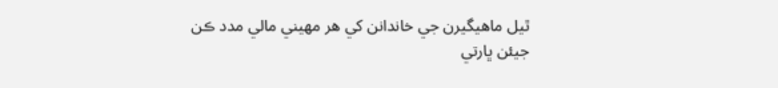ٿيل ماهيگيرن جي خاندانن کي هر مهيني مالي مدد ڪن جيئن ڀارتي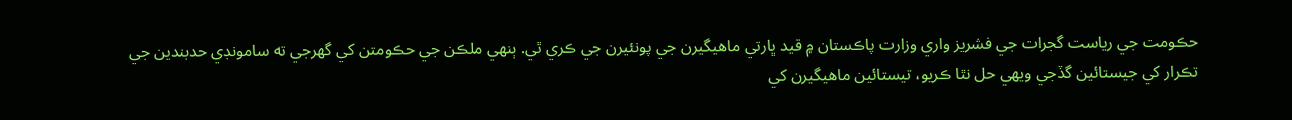حڪومت جي رياست گجرات جي فشريز واري وزارت پاڪستان ۾ قيد ڀارتي ماهيگيرن جي پونئيرن جي ڪري ٿي. ٻنهي ملڪن جي حڪومتن کي گھرجي ته سامونڊي حدبندين جي تڪرار کي جيستائين گڏجي ويهي حل نٿا ڪريو، تيستائين ماهيگيرن کي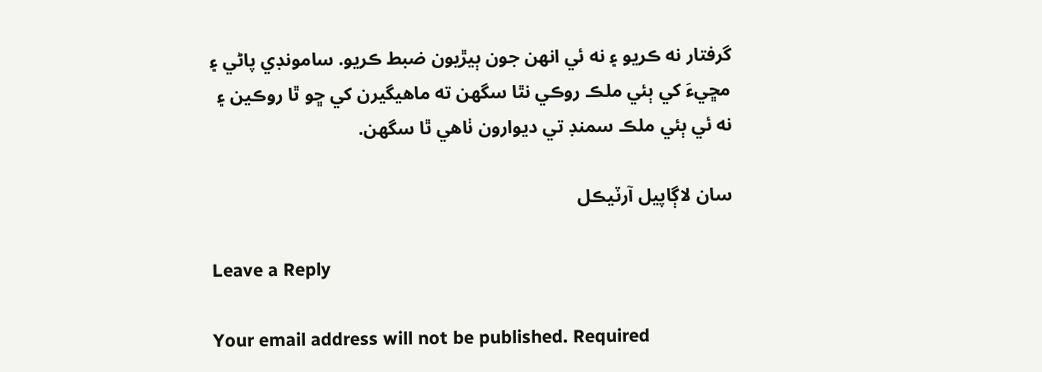گرفتار نه ڪريو ۽ نه ئي انهن جون ٻيڙيون ضبط ڪريو. سامونڊي پاڻي ۽ مڇيءَ کي ٻئي ملڪ روڪي نٿا سگھن ته ماهيگيرن کي ڇو ٿا روڪين ۽ نه ئي ٻئي ملڪ سمنڊ تي ديوارون ٺاهي ٿا سگھن.

سان لاڳاپيل آرٽيڪل

Leave a Reply

Your email address will not be published. Required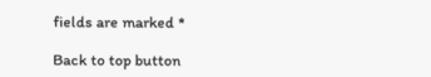fields are marked *

Back to top button